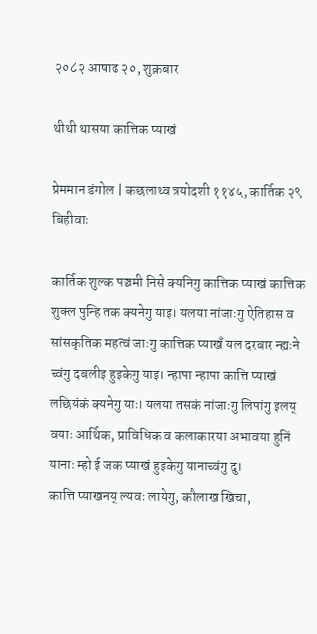२०८२ आषाढ २०, शुक्रबार

थीथी थासया कात्तिक प्याखं

प्रेममान डंगोल | कछलाथ्व त्रयोदशी ११४५, कार्तिक २९ बिहीवाः

कार्तिक शुल्क पञ्चमी निसे क्यनिगु कात्तिक प्याखं कात्तिक शुक्ल पुन्हि तक क्यनेगु याइ। यलया नांजाःगु ऐतिहास व सांसकृतिक महत्वं जाःगु कात्तिक प्याखँ यल दरबार न्ह्यःने च्वंगु दबलीइ हुइकेगु याइ। न्हापा न्हापा कात्ति प्याखं लछियंकं क्यनेगु याः। यलया तसकं नांजाःगु लिपांगु इलय् वयाः आर्थिक, प्राविधिक व कलाकारया अभावया हुनिं यानाः म्हो ई जक प्याखं हुइकेगु यानाच्वंगु दु।
कात्ति प्याखनय् ल्यवः लायेगु, कौलाख खिचा,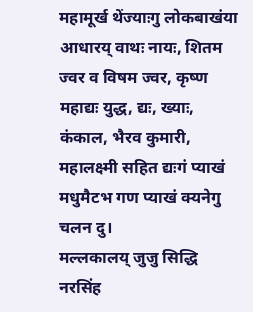महामूर्ख थेंज्याःगु लोकबाखंया आधारय् वाथः नायः, शितम ज्वर व विषम ज्वर, कृष्ण महाद्यः युद्ध, द्यः, ख्याः, कंकाल, भैरव कुमारी, महालक्ष्मी सहित द्यःगं प्याखं मधुमैटभ गण प्याखं क्यनेगु चलन दु।
मल्लकालय् जुजु सिद्धि नरसिंह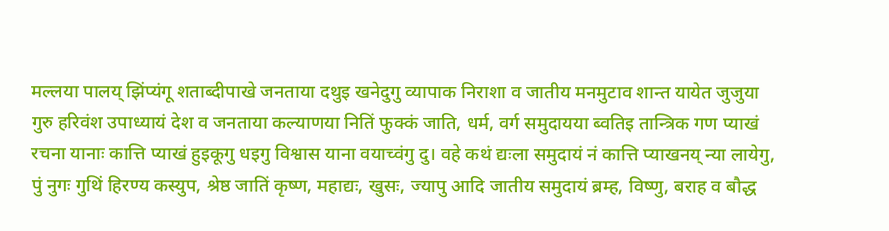मल्लया पालय् झिंप्यंगू शताब्दीपाखे जनताया दथुइ खनेदुगु व्यापाक निराशा व जातीय मनमुटाव शान्त यायेत जुजुया गुरु हरिवंश उपाध्यायं देश व जनताया कल्याणया नितिं फुक्कं जाति, धर्म, वर्ग समुदायया ब्वतिइ तान्त्रिक गण प्याखं रचना यानाः कात्ति प्याखं हुइकूगु धइगु विश्वास याना वयाच्वंगु दु। वहे कथं द्यःला समुदायं नं कात्ति प्याखनय् न्या लायेगु, पुं नुगः गुथिं हिरण्य कस्युप, श्रेष्ठ जातिं कृष्ण, महाद्यः, खुसः, ज्यापु आदि जातीय समुदायं ब्रम्ह, विष्णु, बराह व बौद्ध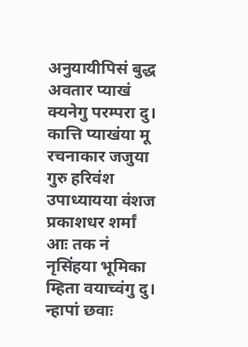अनुयायीपिसं बुद्ध अवतार प्याखं क्यनेगु परम्परा दु। कात्ति प्याखंया मू रचनाकार जजुया गुरु हरिवंश उपाध्यायया वंशज प्रकाशधर शर्मां आः तक नं नृसिंहया भूमिका म्हिता वयाच्वंगु दु। न्हापां छवाः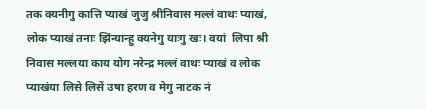तक क्यनीगु कात्ति प्याखं जुजु श्रीनिवास मल्लं वाथः प्याखं, लोक प्याखं तनाः झिंन्यान्हु क्यनेगु याःगु खः। वयां  लिपा श्री निवास मल्लया काय योग नरेन्द्र मल्लं वाथः प्याखं व लोक प्याखंया लिसे लिसें उषा हरण व मेगु नाटक नं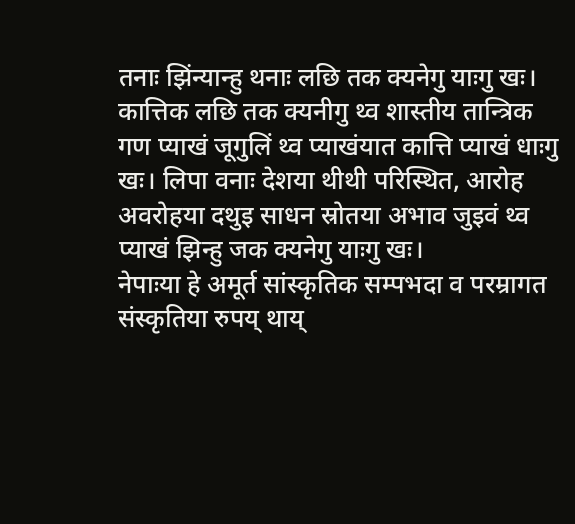तनाः झिंन्यान्हु थनाः लछि तक क्यनेगु याःगु खः। कात्तिक लछि तक क्यनीगु थ्व शास्तीय तान्त्रिक गण प्याखं जूगुलिं थ्व प्याखंयात कात्ति प्याखं धाःगु खः। लिपा वनाः देशया थीथी परिस्थित, आरोह अवरोहया दथुइ साधन स्रोतया अभाव जुइवं थ्व प्याखं झिन्हु जक क्यनेगु याःगु खः।
नेपाःया हे अमूर्त सांस्कृतिक सम्पभदा व परम्रागत संस्कृतिया रुपय् थाय्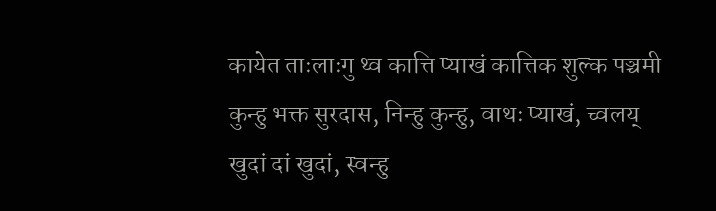कायेत ताःलाःगु थ्व कात्ति प्याखं कात्तिक शुल्क पञ्चमी कुन्हु भक्त सुरदास, निन्हु कुन्हु, वाथः प्याखं, च्वलय् खुदां दां खुदां, स्वन्हु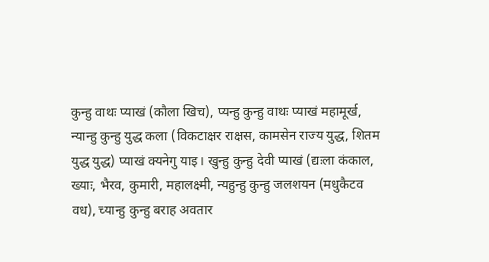कुन्हु वाथः प्याखं (कौला खिच), प्यन्हु कुन्हु वाथः प्याखं महामूर्ख, न्यान्हु कुन्हु युद्ध कला (विकटाक्षर राक्षस, कामसेन राज्य युद्ध, शितम युद्ध युद्ध) प्याखं क्यनेगु याइ। खुन्हु कुन्हु देवी प्याखं (द्यःला कंकाल, ख्याः, भैरव, कुमारी, महालक्ष्मी, न्यहुन्हु कुन्हु जलशयन (मधुकैटव वध), च्यान्हु कुन्हु बराह अवतार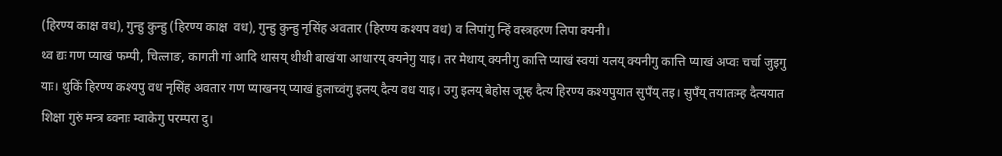(हिरण्य काक्ष वध), गुन्हु कुन्हु (हिरण्य काक्ष  वध), गुन्हु कुन्हु नृसिंह अवतार (हिरण्य कश्यप वध) व लिपांगु न्हिं वस्त्रहरण लिपा क्यनी।
थ्व द्यः गण प्याखं फम्पी, चित्लाङ, कागती गां आदि थासय् थीथी बाखंया आधारय् क्यनेगु याइ। तर मेथाय् क्यनीगु कात्ति प्याखं स्वयां यलय् क्यनीगु कात्ति प्याखं अप्वः चर्चा जुइगु याः। थुकिं हिरण्य कश्यपु वध नृसिंह अवतार गण प्याखनय् प्याखं हुलाच्वंगु इलय् दैत्य वध याइ। उगु इलय् बेहोस जूम्ह दैत्य हिरण्य कश्यपुयात सुपँय् तइ। सुपँय् तयातःम्ह दैत्ययात शिक्षा गुरुं मन्त्र ब्वनाः म्वाकेगु परम्परा दु।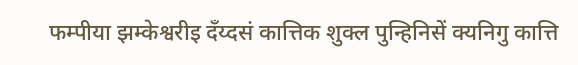फम्पीया झम्केश्वरीइ दँय्दसं कात्तिक शुक्ल पुन्हिनिसें क्यनिगु कात्ति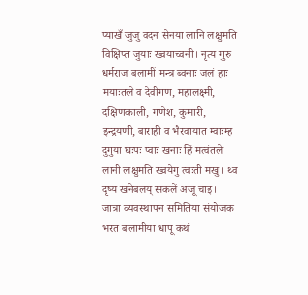प्याखँ जुजु वदन सेनया लानि लक्षुमति विक्षिप्त जुयाः ख्वयाच्वनी। नृत्य गुरु धर्मराज बलामीं मन्त्र ब्वनाः जलं हाः मयाःतले व देवीगण, महालक्ष्मी, दक्षिणकाली, गणेश, कुमारी, इन्द्रयणी, बाराही व भैरवायात म्वाःम्ह दुगुया घःपः प्वाः खनाः हिं मत्वंतले लानी लक्षुमति ख्वयेगु त्वःती मखु। थ्व दृष्य खनेबलय् सकलें अजू चाइ।
जात्रा व्यवस्थापन समितिया संयोजक भरत बलामीया धापू कथं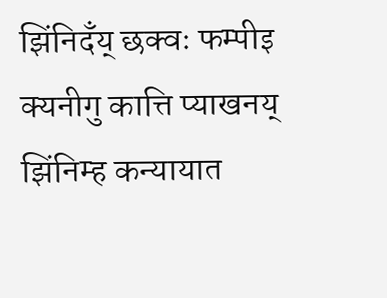झिंनिदँय् छक्वः फम्पीइ क्यनीगु कात्ति प्याखनय् झिंनिम्ह कन्यायात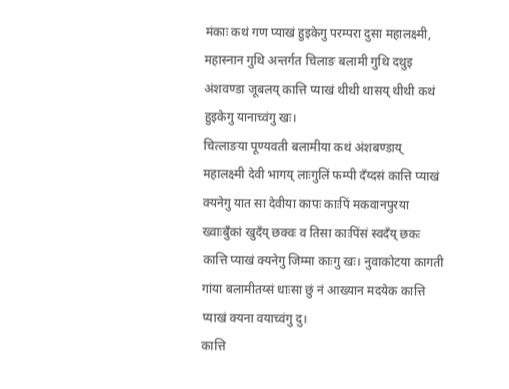मंकाः कथं गण प्याखं हुइकेगु परम्परा दुसा महालक्ष्मी, महास्नान गुथि अन्तर्गत चिलाङ बलामी गुथि दथुइ अंशवण्डा जूबलय् कात्ति प्याखं थीथी थासय् थीथी कथं हुइकेगु यानाच्वंगु खः।
चित्लाङया पूण्यवती बलामीया कथं अंशबण्डाय् महालक्ष्मी देवी भागय् लाःगुलिं फम्पी दँय्दसं कात्ति प्याखं क्यनेगु यात सा देवीया कापः काःपिं मकवानपुरया ख्वाःबुँकां खुदँय् छक्वः व तिसा काःपिंसं स्वदँय् छकः कात्ति प्याखं क्यनेगु जिम्मा काःगु खः। नुवाकोटया कागती गांया बलामीतय्सं धाःसा छुं नं आख्यान मदयेक कात्ति प्याखं क्यना वयाच्वंगु दु।
कात्ति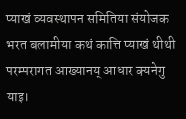प्याखं व्यवस्थापन समितिया संयोजक भरत बलामीया कथं कात्ति प्याखं थीथी परम्परागत आख्यानय् आधार क्यनेगु याइ।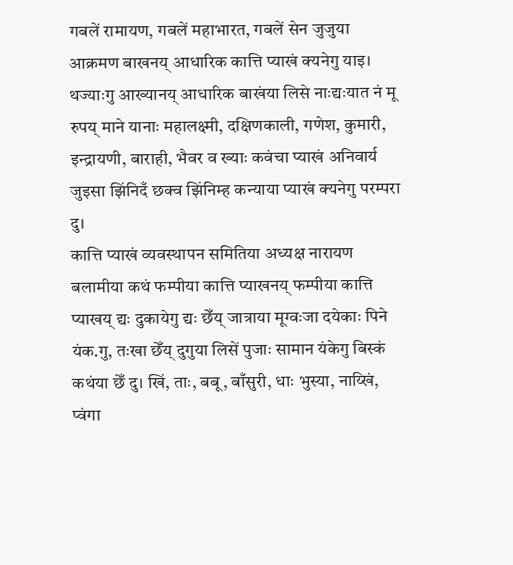गबलें रामायण, गबलें महाभारत, गबलें सेन जुजुया आक्रमण बाखनय् आधारिक कात्ति प्याखं क्यनेगु याइ। थज्याःगु आख्यानय् आधारिक बाखंया लिसे नाःद्यःयात नं मू रुपय् माने यानाः महालक्ष्मी, दक्षिणकाली, गणेश, कुमारी, इन्द्रायणी, बाराही, भैवर व ख्याः कवंचा प्याखं अनिवार्य जुइसा झिंनिदँ छक्व झिंनिम्ह कन्याया प्याखं क्यनेगु परम्परा दु।
कात्ति प्याखं व्यवस्थापन समितिया अध्यक्ष नारायण बलामीया कथं फम्पीया कात्ति प्याखनय् फम्पीया कात्ति प्याखय् द्यः दुकायेगु द्यः छेँय् जात्राया मूग्वःजा दयेकाः पिने यंक.गु, तःखा छेँय् दुगुया लिसें पुजाः सामान यंकेगु बिस्कं कथंया छेँ दु। खिं, ताः, बबू, बाँसुरी, धाः भुस्या, नाय्खिं, प्वंगा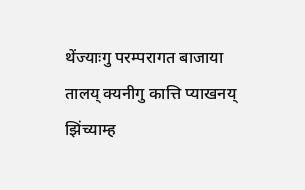थेंज्याःगु परम्परागत बाजाया तालय् क्यनीगु कात्ति प्याखनय् झिंच्याम्ह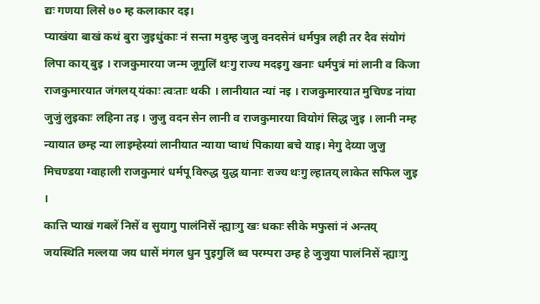द्यः गणया लिसे ७० म्ह कलाकार दइ।
प्याखंया बाखं कथं बुरा जुइधुंकाः नं सन्ता मदुम्ह जुजु वनदसेनं धर्मपुत्र लही तर दैव संयोगं लिपा काय् बुइ । राजकुमारया जन्म जूगुलिं थःगु राज्य मदइगु खनाः धर्मपुत्रं मां लानी व किजा राजकुमारयात जंगलय् यंकाः त्वःताः थकी । लानीयात न्यां नइ । राजकुमारयात मुचिण्ड नांया जुजुं लुइकाः लहिना तइ । जुजु वदन सेन लानी व राजकुमारया वियोगं सिद्ध जुइ । लानी नम्ह न्यायात छम्ह न्या लाइम्हेस्यां लानीयात न्याया प्वाथं पिकाया बचे याइ। मेगु देय्या जुजु मिचण्डया ग्वाहाली राजकुमारं धर्मपू विरुद्ध युद्ध यानाः राज्य थःगु ल्हातय् लाकेत सफिल जुइ ।
कात्ति प्याखं गबलें निसें व सुयागु पालंनिसें न्ह्याःगु खः धकाः सीके मफुसां नं अन्तय् जयस्थिति मल्लया जय धासें मंगल धुन पुइगुलिं थ्व परम्परा उम्ह हे जुजुया पालंनिसें न्ह्याःगु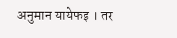अनुमान यायेफइ । तर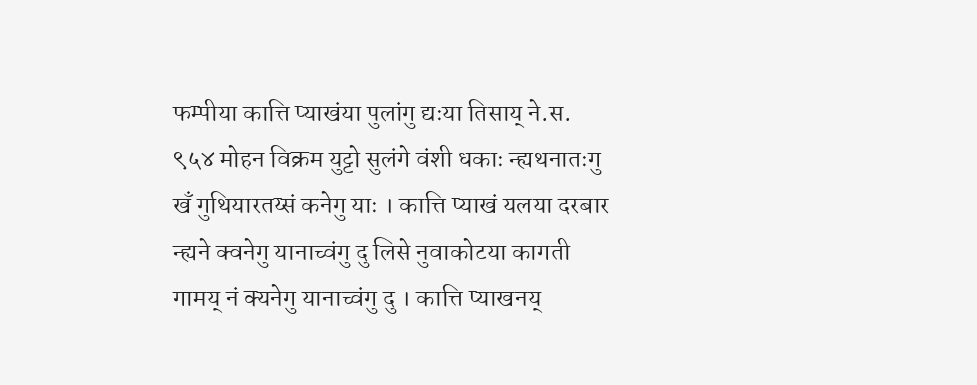फम्पीया कात्ति प्याखंया पुलांगु द्यःया तिसाय् ने.स. ९५४ मोहन विक्रम युट्टो सुलंगे वंशी धकाः न्ह्यथनातःगु खँ गुथियारतय्सं कनेगु याः । कात्ति प्याखं यलया दरबार न्ह्यने क्वनेगु यानाच्वंगु दु लिसे नुवाकोटया कागती गामय् नं क्यनेगु यानाच्वंगु दु । कात्ति प्याखनय्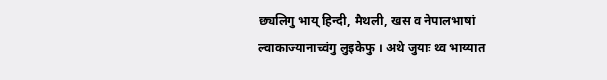छ्यलिगु भाय् हिन्दी, मैथली, खस व नेपालभाषां ल्वाकाज्यानाच्वंगु लुइकेफु । अथे जुयाः थ्व भाय्यात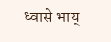ध्वासे भाय्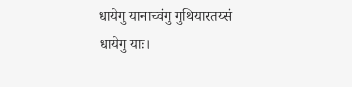धायेगु यानाच्वंगु गुथियारतय्सं धायेगु याः।